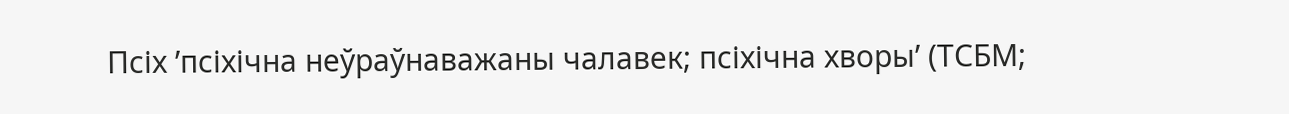Псіх ’псіхічна неўраўнаважаны чалавек; псіхічна хворы’ (ТСБМ;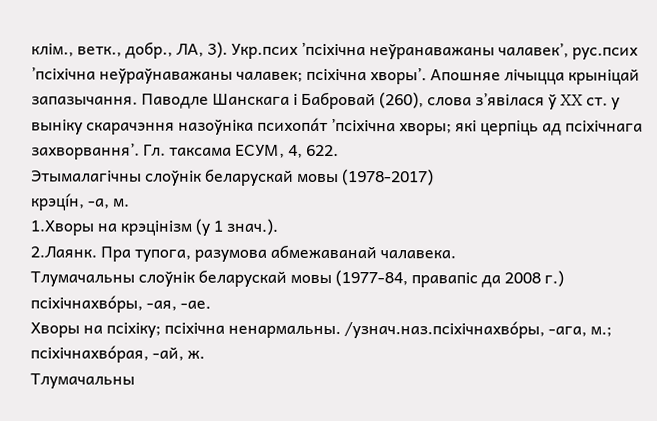клім., ветк., добр., ЛА, 3). Укр.псих ’псіхічна неўранаважаны чалавек’, рус.псих ’псіхічна неўраўнаважаны чалавек; псіхічна хворы’. Апошняе лічыцца крыніцай запазычання. Паводле Шанскага і Бабровай (260), слова з’явілася ў XX ст. у выніку скарачэння назоўніка психопа́т ’псіхічна хворы; які церпіць ад псіхічнага захворвання’. Гл. таксама ЕСУМ, 4, 622.
Этымалагічны слоўнік беларускай мовы (1978-2017)
крэці́н, ‑а, м.
1.Хворы на крэцінізм (у 1 знач.).
2.Лаянк. Пра тупога, разумова абмежаванай чалавека.
Тлумачальны слоўнік беларускай мовы (1977-84, правапіс да 2008 г.)
псіхічнахво́ры, ‑ая, ‑ае.
Хворы на псіхіку; псіхічна ненармальны. /узнач.наз.псіхічнахво́ры, ‑ага, м.; псіхічнахво́рая, ‑ай, ж.
Тлумачальны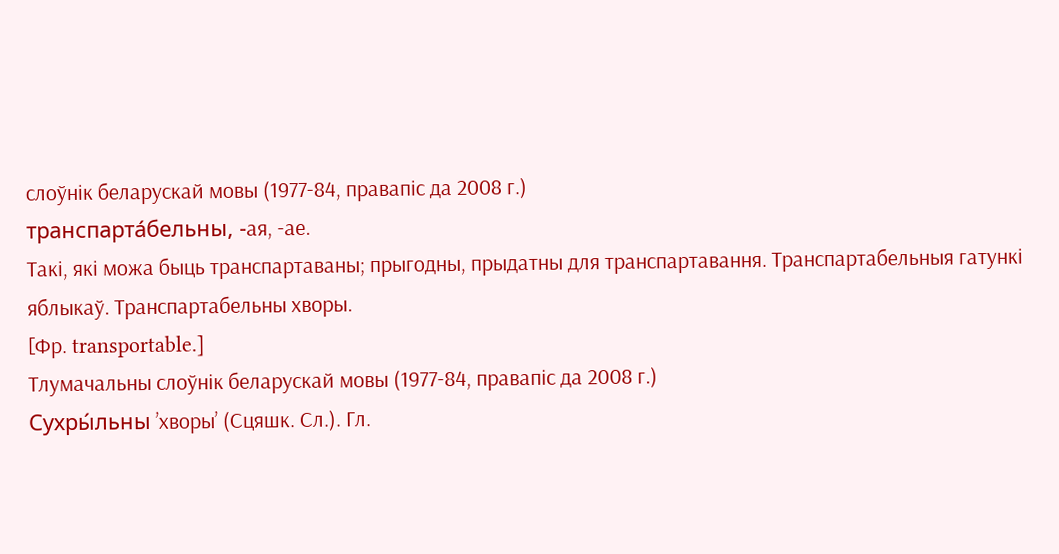слоўнік беларускай мовы (1977-84, правапіс да 2008 г.)
транспарта́бельны, ‑ая, ‑ае.
Такі, які можа быць транспартаваны; прыгодны, прыдатны для транспартавання. Транспартабельныя гатункі яблыкаў. Транспартабельны хворы.
[Фр. transportable.]
Тлумачальны слоўнік беларускай мовы (1977-84, правапіс да 2008 г.)
Сухры́льны ’хворы’ (Сцяшк. Сл.). Гл.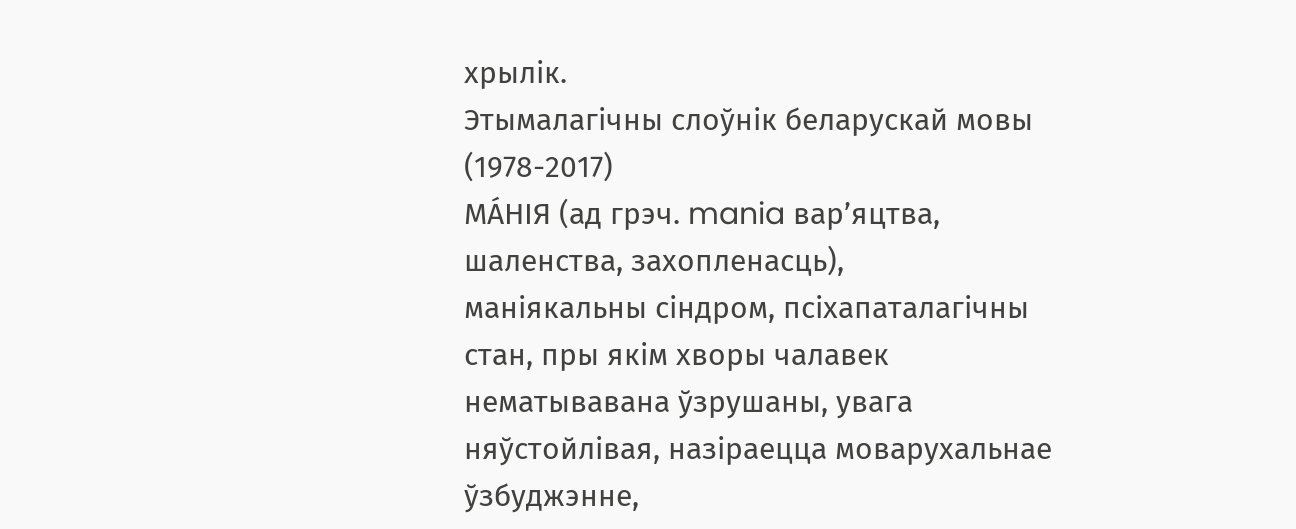хрылік.
Этымалагічны слоўнік беларускай мовы (1978-2017)
МА́НІЯ (ад грэч. mania вар’яцтва, шаленства, захопленасць),
маніякальны сіндром, псіхапаталагічны стан, пры якім хворы чалавек нематывавана ўзрушаны, увага няўстойлівая, назіраецца моварухальнае ўзбуджэнне,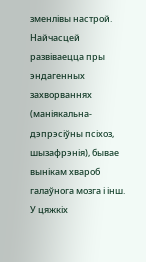зменлівы настрой. Найчасцей развіваецца пры эндагенных захворваннях (маніякальна-дэпрэсіўны псіхоз, шызафрэнія), бывае вынікам хвароб галаўнога мозга і інш. У цяжкіх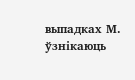выпадках М. ўзнікаюць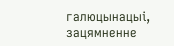галюцынацыі, зацямненне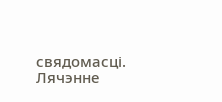свядомасці. Лячэнне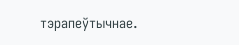тэрапеўтычнае.